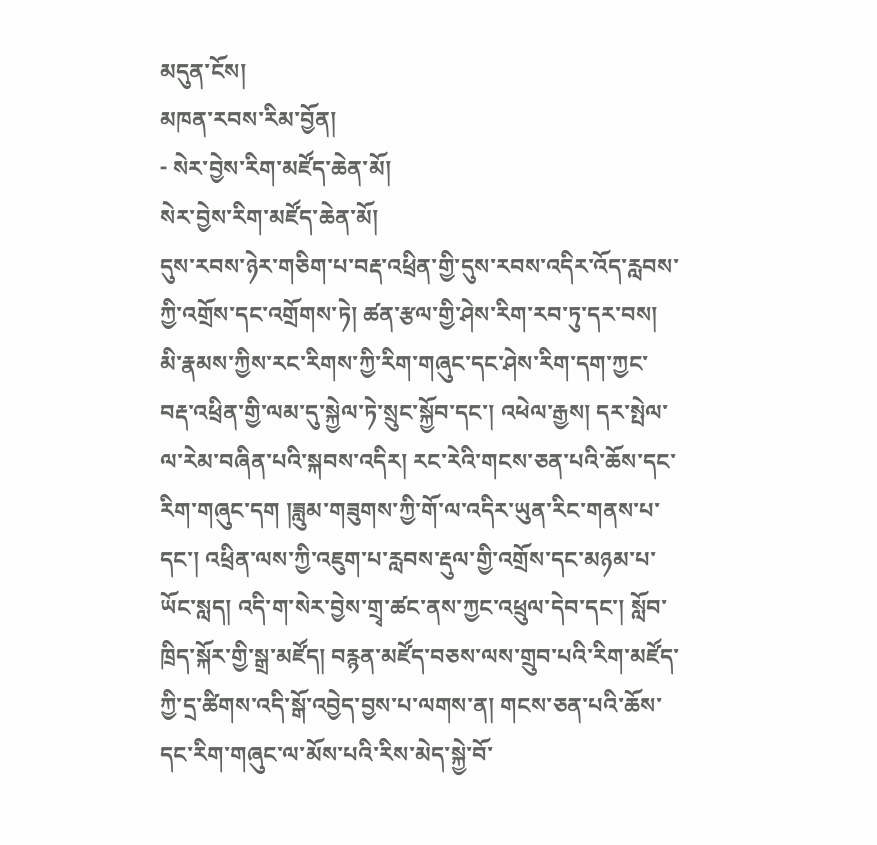མདུན་ངོས།
མཁན་རབས་རིམ་བྱོན།
- སེར་བྱེས་རིག་མཛོད་ཆེན་མོ།
སེར་བྱེས་རིག་མཛོད་ཆེན་མོ།
དུས་རབས་ཉེར་གཅིག་པ་བརྡ་འཕྲིན་གྱི་དུས་རབས་འདིར་འོད་རླབས་ཀྱི་འགྲོས་དང་འགྲོགས་ཏེ། ཚན་རྩལ་གྱི་ཤེས་རིག་རབ་ཏུ་དར་བས། མི་རྣམས་ཀྱིས་རང་རིགས་ཀྱི་རིག་གཞུང་དང་ཤེས་རིག་དག་ཀྱང་བརྡ་འཕྲིན་གྱི་ལམ་དུ་སྐྱེལ་ཏེ་སྲུང་སྐྱོབ་དང་། འཕེལ་རྒྱས། དར་སྤེལ་ལ་རེམ་བཞིན་པའི་སྐབས་འདིར། རང་རེའི་གངས་ཅན་པའི་ཆོས་དང་རིག་གཞུང་དག །ཟླུམ་གཟུགས་ཀྱི་གོ་ལ་འདིར་ཡུན་རིང་གནས་པ་དང་། འཕྲིན་ལས་ཀྱི་འཇུག་པ་རླབས་རྡུལ་གྱི་འགྲོས་དང་མཉམ་པ་ཡོང་སླད། འདི་ག་སེར་བྱེས་གྲྭ་ཚང་ནས་ཀྱང་འཕྲུལ་དེབ་དང་། སློབ་ཁྲིད་སྐོར་གྱི་སྒྲ་མཛོད། བརྙན་མཛོད་བཅས་ལས་གྲུབ་པའི་རིག་མཛོད་ཀྱི་དྲ་ཚིགས་འདི་སྒོ་འབྱེད་བྱས་པ་ལགས་ན། གངས་ཅན་པའི་ཆོས་དང་རིག་གཞུང་ལ་མོས་པའི་རིས་མེད་སྐྱེ་བོ་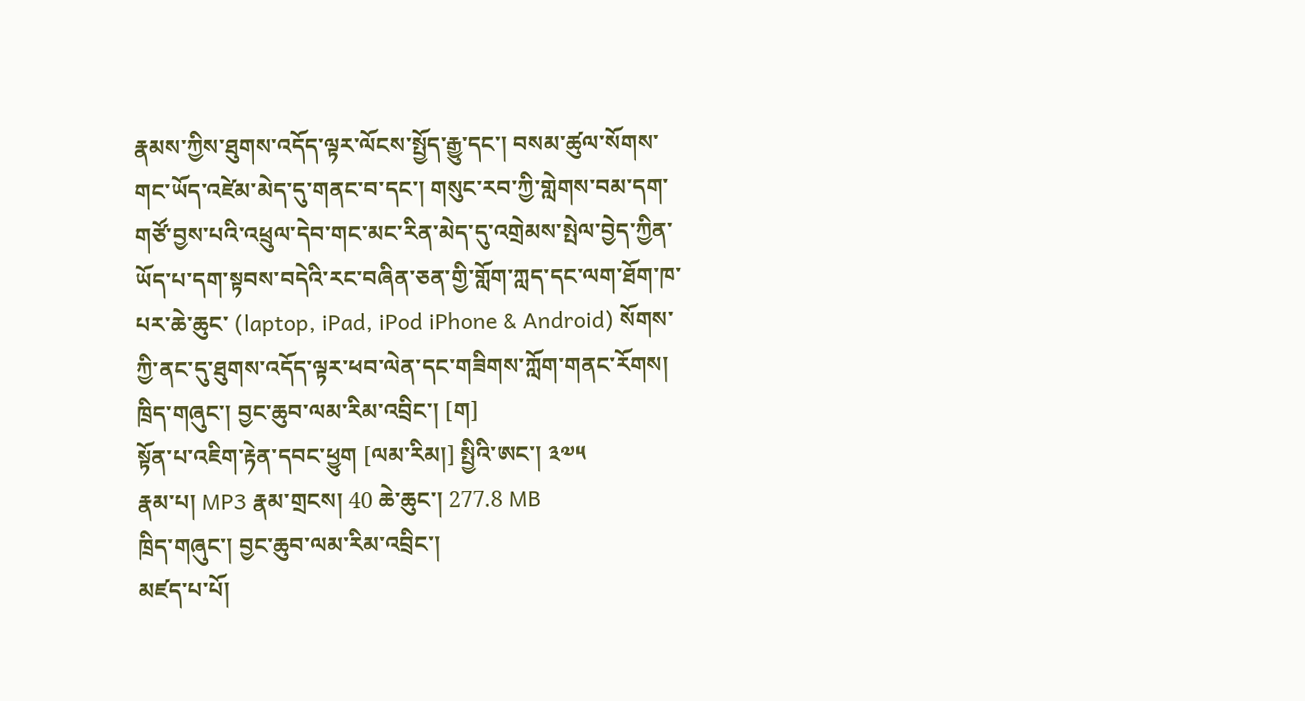རྣམས་ཀྱིས་ཐུགས་འདོད་ལྟར་ལོངས་སྤྱོད་རྒྱུ་དང་། བསམ་ཚུལ་སོགས་གང་ཡོད་འཛེམ་མེད་དུ་གནང་བ་དང་། གསུང་རབ་ཀྱི་གླེགས་བམ་དག་གཙོ་བྱས་པའི་འཕྲུལ་དེབ་གང་མང་རིན་མེད་དུ་འགྲེམས་སྤེལ་བྱེད་ཀྱིན་ཡོད་པ་དག་སྟབས་བདེའི་རང་བཞིན་ཅན་གྱི་གློག་ཀླད་དང་ལག་ཐོག་ཁ་པར་ཆེ་ཆུང་ (laptop, iPad, iPod iPhone & Android) སོགས་ཀྱི་ནང་དུ་ཐུགས་འདོད་ལྟར་ཕབ་ལེན་དང་གཟིགས་ཀློག་གནང་རོགས།
ཁྲིད་གཞུང་། བྱང་ཆུབ་ལམ་རིམ་འབྲིང་། [ག]
སྟོན་པ་འཇིག་རྟེན་དབང་ཕྱུག [ལམ་རིམ།] སྤྱིའི་ཨང་། ༣༧༥
རྣམ་པ། MP3 རྣམ་གྲངས། 40 ཆེ་ཆུང་། 277.8 MB
ཁྲིད་གཞུང་། བྱང་ཆུབ་ལམ་རིམ་འབྲིང་།
མཛད་པ་པོ།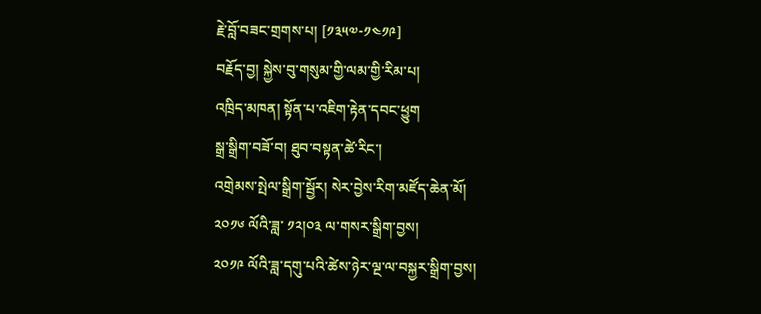རྗེ་བློ་བཟང་གྲགས་པ། [༡༣༥༧-༡༤༡༩]
བརྗོད་བྱ། སྐྱེས་བུ་གསུམ་གྱི་ལམ་གྱི་རིམ་པ།
འཁྲིད་མཁན། སྟོན་པ་འཇིག་རྟེན་དབང་ཕྱུག
སྒྲ་སྒྲིག་བཟོ་བ། ཐུབ་བསྟན་ཚེ་རིང་།
འགྲེམས་སྤེལ་སྒྲིག་སྦྱོར། སེར་བྱེས་རིག་མཛོད་ཆེན་མོ།
༢༠༡༦ ལོའི་ཟླ་ ༡༢།༠༣ ལ་གསར་སྒྲིག་བྱས།
༢༠༡༩ ལོའི་ཟླ་དགུ་པའི་ཚེས་ཉེར་ལྔ་ལ་བསྐྱར་སྒྲིག་བྱས།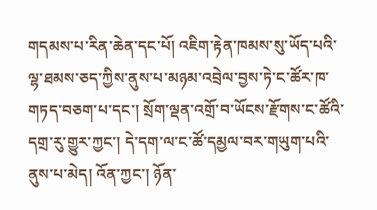གདམས་པ་རིན་ཆེན་དང་པོ། འཇིག་རྟེན་ཁམས་སུ་ཡོད་པའི་ལྷ་ཐམས་ཅད་ཀྱིས་ནུས་པ་མཉམ་འབྲེལ་བྱས་ཏེ་ང་ཚོར་ཁ་གཏད་བཅག་པ་དང་། སྲོག་ལྡན་འགྲོ་བ་ཡོངས་རྫོགས་ང་ཚོའི་དགྲ་རུ་གྱུར་ཀྱང་། དེ་དག་ལ་ང་ཚོ་དམྱལ་བར་གཡུག་པའི་ནུས་པ་མེད། འོན་ཀྱང་། ཉོན་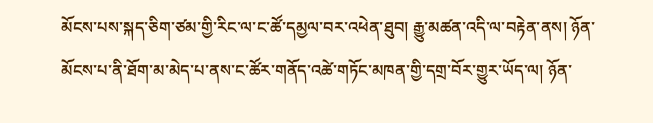མོངས་པས་སྐད་ཅིག་ཙམ་གྱི་རིང་ལ་ང་ཚོ་དམྱལ་བར་འཕེན་ཐུབ། རྒྱུ་མཚན་འདི་ལ་བརྟེན་ནས། ཉོན་མོངས་པ་ནི་ཐོག་མ་མེད་པ་ནས་ང་ཚོར་གནོད་འཚེ་གཏོང་མཁན་གྱི་དགྲ་བོར་གྱུར་ཡོད་ལ། ཉོན་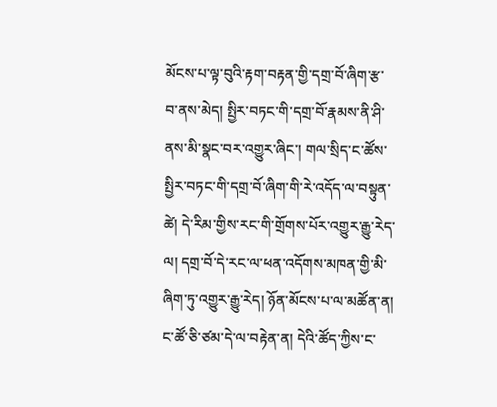མོངས་པ་ལྟ་བུའི་རྟག་བརྟན་གྱི་དགྲ་བོ་ཞིག་རྩ་བ་ནས་མེད། སྤྱིར་བཏང་གི་དགྲ་བོ་རྣམས་ནི་ཤི་ནས་མི་སྣང་བར་འགྱུར་ཞིང་། གལ་སྲིད་ང་ཚོས་སྤྱིར་བཏང་གི་དགྲ་བོ་ཞིག་གི་རེ་འདོད་ལ་བསྟུན་ཚེ། དེ་རིམ་གྱིས་རང་གི་གྲོགས་པོར་འགྱུར་རྒྱུ་རེད་ལ། དགྲ་བོ་དེ་རང་ལ་ཕན་འདོགས་མཁན་གྱི་མི་ཞིག་ཏུ་འགྱུར་རྒྱུ་རེད། ཉོན་མོངས་པ་ལ་མཚོན་ན། ང་ཚོ་ཅི་ཙམ་དེ་ལ་བརྟེན་ན། དེའི་ཚོད་ཀྱིས་ང་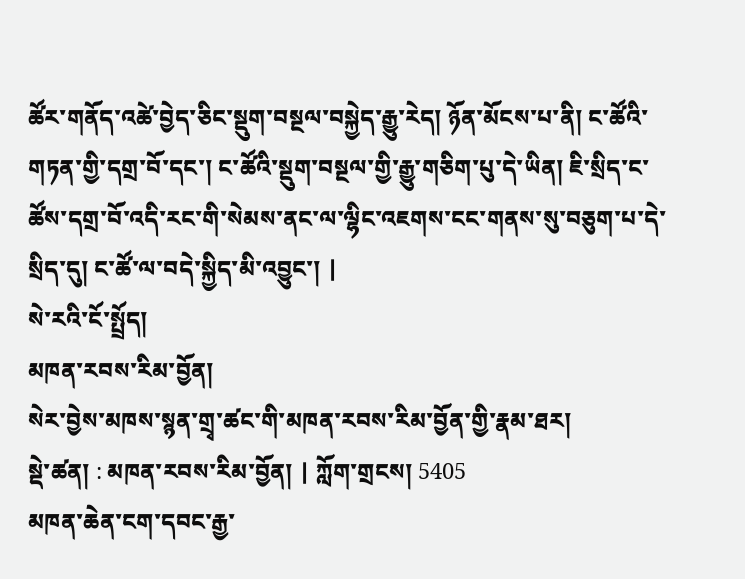ཚོར་གནོད་འཚེ་བྱེད་ཅིང་སྡུག་བསྔལ་བསྐྱེད་རྒྱུ་རེད། ཉོན་མོངས་པ་ནི། ང་ཚོའི་གཏན་གྱི་དགྲ་བོ་དང་། ང་ཚོའི་སྡུག་བསྔལ་གྱི་རྒྱུ་གཅིག་པུ་དེ་ཡིན། ཇི་སྲིད་ང་ཚོས་དགྲ་བོ་འདི་རང་གི་སེམས་ནང་ལ་ལྷིང་འཇགས་ངང་གནས་སུ་བཅུག་པ་དེ་སྲིད་དུ། ང་ཚོ་ལ་བདེ་སྐྱིད་མི་འབྱུང་། |
སེ་རའི་ངོ་སྤྲོད།
མཁན་རབས་རིམ་བྱོན།
སེར་བྱེས་མཁས་སྙན་གྲྭ་ཚང་གི་མཁན་རབས་རིམ་བྱོན་གྱི་རྣམ་ཐར།
སྡེ་ཚན། : མཁན་རབས་རིམ་བྱོན། | ཀློག་གྲངས། 5405
མཁན་ཆེན་ངག་དབང་རྒྱ་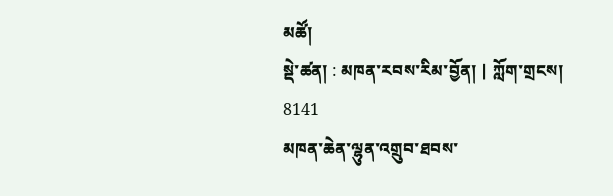མཚོ།
སྡེ་ཚན། : མཁན་རབས་རིམ་བྱོན། | ཀློག་གྲངས། 8141
མཁན་ཆེན་ལྷུན་འགྲུབ་ཐབས་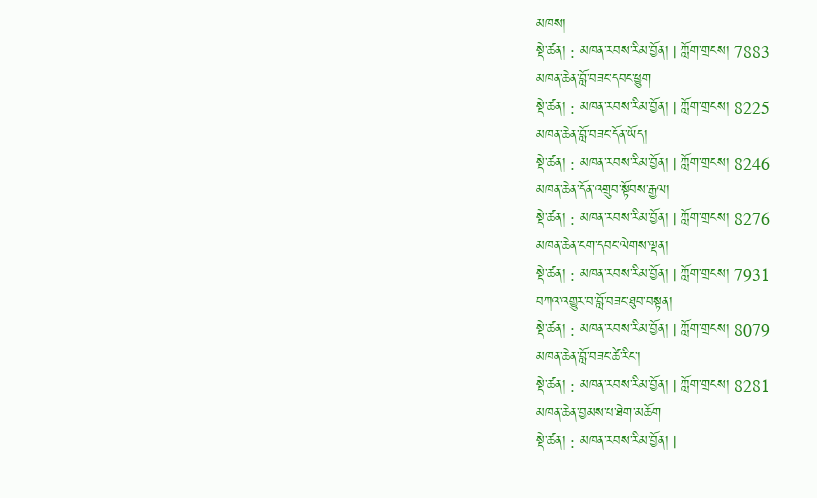མཁས།
སྡེ་ཚན། : མཁན་རབས་རིམ་བྱོན། | ཀློག་གྲངས། 7883
མཁན་ཆེན་བློ་བཟང་དབང་ཕྱུག
སྡེ་ཚན། : མཁན་རབས་རིམ་བྱོན། | ཀློག་གྲངས། 8225
མཁན་ཆེན་བློ་བཟང་དོན་ཡོད།
སྡེ་ཚན། : མཁན་རབས་རིམ་བྱོན། | ཀློག་གྲངས། 8246
མཁན་ཆེན་དོན་འགྲུབ་སྟོབས་རྒྱལ།
སྡེ་ཚན། : མཁན་རབས་རིམ་བྱོན། | ཀློག་གྲངས། 8276
མཁན་ཆེན་ངག་དབང་ལེགས་ལྡན།
སྡེ་ཚན། : མཁན་རབས་རིམ་བྱོན། | ཀློག་གྲངས། 7931
བཀའ་འགྱུར་བ་བློ་བཟང་ཐུབ་བསྟན།
སྡེ་ཚན། : མཁན་རབས་རིམ་བྱོན། | ཀློག་གྲངས། 8079
མཁན་ཆེན་བློ་བཟང་ཚེ་རིང་།
སྡེ་ཚན། : མཁན་རབས་རིམ་བྱོན། | ཀློག་གྲངས། 8281
མཁན་ཆེན་བྱམས་པ་ཐེག་མཆོག
སྡེ་ཚན། : མཁན་རབས་རིམ་བྱོན། |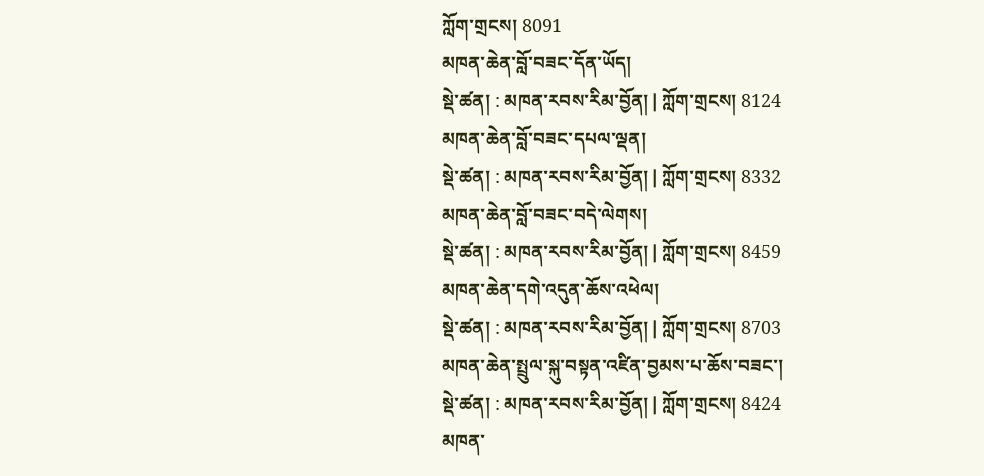ཀློག་གྲངས། 8091
མཁན་ཆེན་བློ་བཟང་དོན་ཡོད།
སྡེ་ཚན། : མཁན་རབས་རིམ་བྱོན། | ཀློག་གྲངས། 8124
མཁན་ཆེན་བློ་བཟང་དཔལ་ལྡན།
སྡེ་ཚན། : མཁན་རབས་རིམ་བྱོན། | ཀློག་གྲངས། 8332
མཁན་ཆེན་བློ་བཟང་བདེ་ལེགས།
སྡེ་ཚན། : མཁན་རབས་རིམ་བྱོན། | ཀློག་གྲངས། 8459
མཁན་ཆེན་དགེ་འདུན་ཆོས་འཕེལ།
སྡེ་ཚན། : མཁན་རབས་རིམ་བྱོན། | ཀློག་གྲངས། 8703
མཁན་ཆེན་སྤྲུལ་སྐུ་བསྟན་འཛིན་བྱམས་པ་ཆོས་བཟང་།
སྡེ་ཚན། : མཁན་རབས་རིམ་བྱོན། | ཀློག་གྲངས། 8424
མཁན་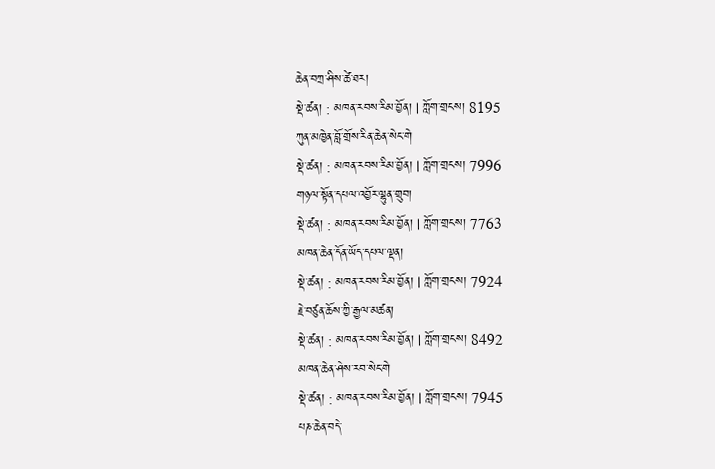ཆེན་བཀྲ་ཤིས་ཚེ་ཐར།
སྡེ་ཚན། : མཁན་རབས་རིམ་བྱོན། | ཀློག་གྲངས། 8195
ཀུན་མཁྱེན་བློ་གྲོས་རིན་ཆེན་སེང་གེ
སྡེ་ཚན། : མཁན་རབས་རིམ་བྱོན། | ཀློག་གྲངས། 7996
གཉལ་སྟོན་དཔལ་འབྱོར་ལྷུན་གྲུབ།
སྡེ་ཚན། : མཁན་རབས་རིམ་བྱོན། | ཀློག་གྲངས། 7763
མཁན་ཆེན་དོན་ཡོད་དཔལ་ལྡན།
སྡེ་ཚན། : མཁན་རབས་རིམ་བྱོན། | ཀློག་གྲངས། 7924
རྗེ་བཙུན་ཆོས་ཀྱི་རྒྱལ་མཚན།
སྡེ་ཚན། : མཁན་རབས་རིམ་བྱོན། | ཀློག་གྲངས། 8492
མཁན་ཆེན་ཤེས་རབ་སེང་གེ
སྡེ་ཚན། : མཁན་རབས་རིམ་བྱོན། | ཀློག་གྲངས། 7945
པཎ་ཆེན་བདེ་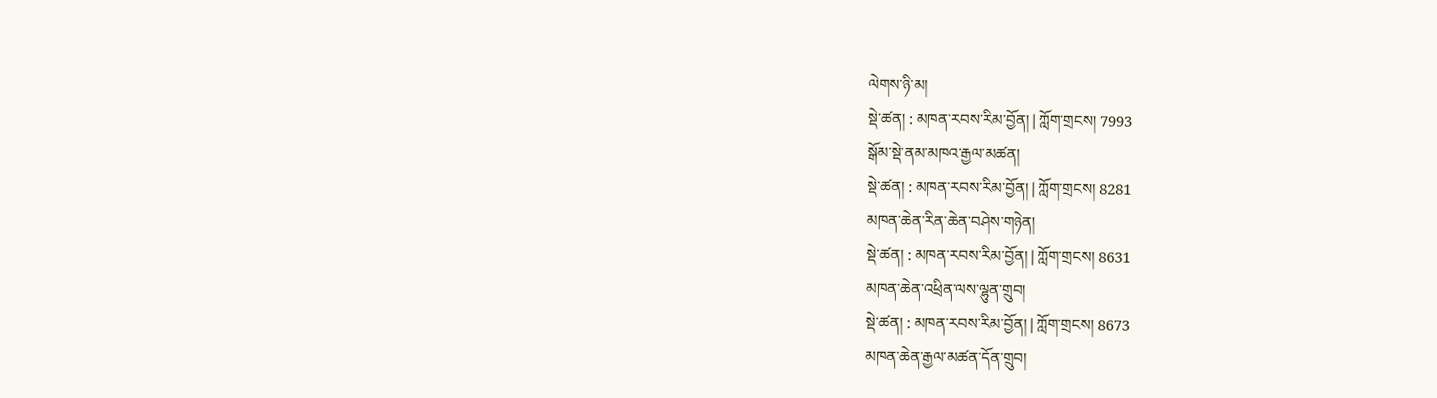ལེགས་ཉི་མ།
སྡེ་ཚན། : མཁན་རབས་རིམ་བྱོན། | ཀློག་གྲངས། 7993
སྒོམ་སྡེ་ནམ་མཁའ་རྒྱལ་མཚན།
སྡེ་ཚན། : མཁན་རབས་རིམ་བྱོན། | ཀློག་གྲངས། 8281
མཁན་ཆེན་རིན་ཆེན་བཤེས་གཉེན།
སྡེ་ཚན། : མཁན་རབས་རིམ་བྱོན། | ཀློག་གྲངས། 8631
མཁན་ཆེན་འཕྲིན་ལས་ལྷུན་གྲུབ།
སྡེ་ཚན། : མཁན་རབས་རིམ་བྱོན། | ཀློག་གྲངས། 8673
མཁན་ཆེན་རྒྱལ་མཚན་དོན་གྲུབ།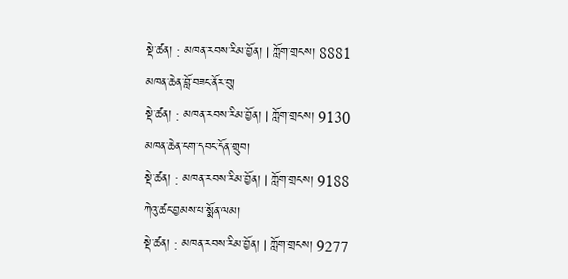སྡེ་ཚན། : མཁན་རབས་རིམ་བྱོན། | ཀློག་གྲངས། 8881
མཁན་ཆེན་བློ་བཟང་ནོར་བུ།
སྡེ་ཚན། : མཁན་རབས་རིམ་བྱོན། | ཀློག་གྲངས། 9130
མཁན་ཆེན་ངག་དབང་དོན་གྲུབ།
སྡེ་ཚན། : མཁན་རབས་རིམ་བྱོན། | ཀློག་གྲངས། 9188
ཀེའུ་ཚང་བྱམས་པ་སྨོན་ལམ།
སྡེ་ཚན། : མཁན་རབས་རིམ་བྱོན། | ཀློག་གྲངས། 9277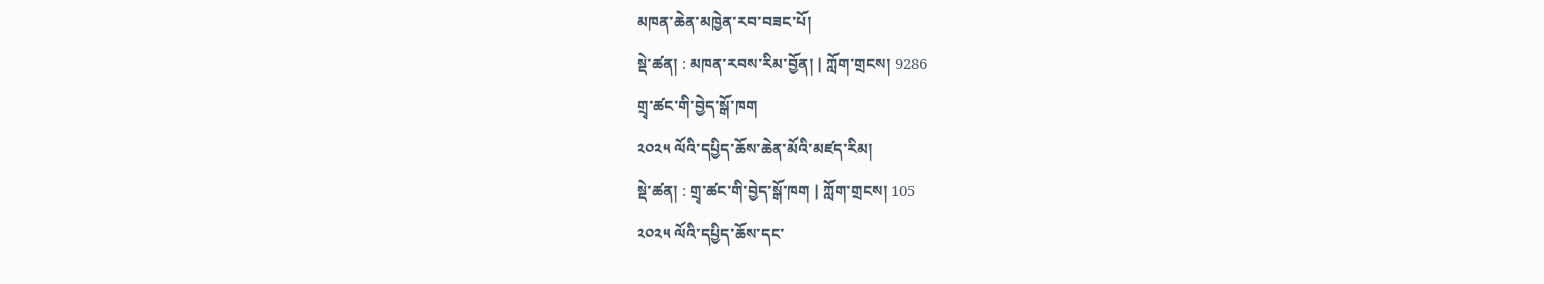མཁན་ཆེན་མཁྱེན་རབ་བཟང་པོ།
སྡེ་ཚན། : མཁན་རབས་རིམ་བྱོན། | ཀློག་གྲངས། 9286
གྲྭ་ཚང་གི་བྱེད་སྒོ་ཁག
༢༠༢༥ ལོའི་དཔྱིད་ཆོས་ཆེན་མོའི་མཛད་རིམ།
སྡེ་ཚན། : གྲྭ་ཚང་གི་བྱེད་སྒོ་ཁག | ཀློག་གྲངས། 105
༢༠༢༥ ལོའི་དཔྱིད་ཆོས་དང་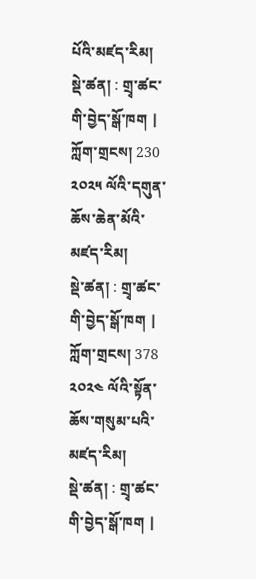པོའི་མཛད་རིམ།
སྡེ་ཚན། : གྲྭ་ཚང་གི་བྱེད་སྒོ་ཁག | ཀློག་གྲངས། 230
༢༠༢༥ ལོའི་དགུན་ཆོས་ཆེན་མོའི་མཛད་རིམ།
སྡེ་ཚན། : གྲྭ་ཚང་གི་བྱེད་སྒོ་ཁག | ཀློག་གྲངས། 378
༢༠༢༤ ལོའི་སྟོན་ཆོས་གསུམ་པའི་མཛད་རིམ།
སྡེ་ཚན། : གྲྭ་ཚང་གི་བྱེད་སྒོ་ཁག |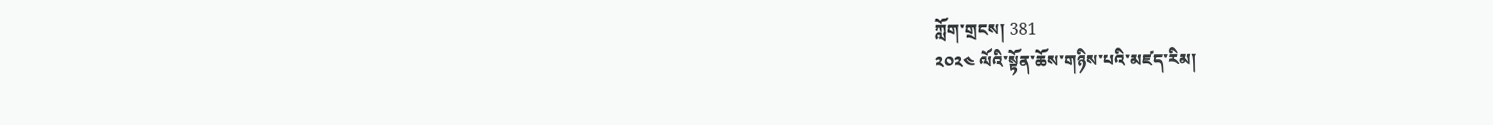ཀློག་གྲངས། 381
༢༠༢༤ ལོའི་སྟོན་ཆོས་གཉིས་པའི་མཛད་རིམ།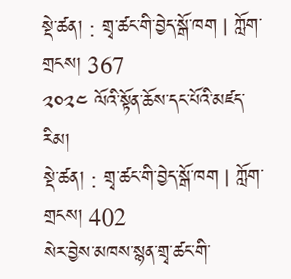སྡེ་ཚན། : གྲྭ་ཚང་གི་བྱེད་སྒོ་ཁག | ཀློག་གྲངས། 367
༢༠༢༤ ལོའི་སྟོན་ཆོས་དང་པོའི་མཛད་རིམ།
སྡེ་ཚན། : གྲྭ་ཚང་གི་བྱེད་སྒོ་ཁག | ཀློག་གྲངས། 402
སེར་བྱེས་མཁས་སྙན་གྲྭ་ཚང་གི་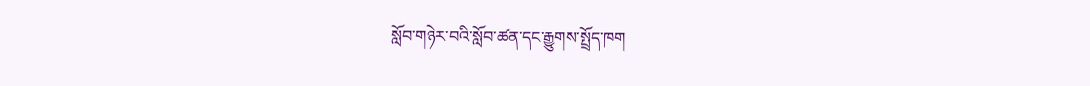སློབ་གཉེར་བའི་སློབ་ཚན་དང་རྒྱུགས་སྤྲོད་ཁག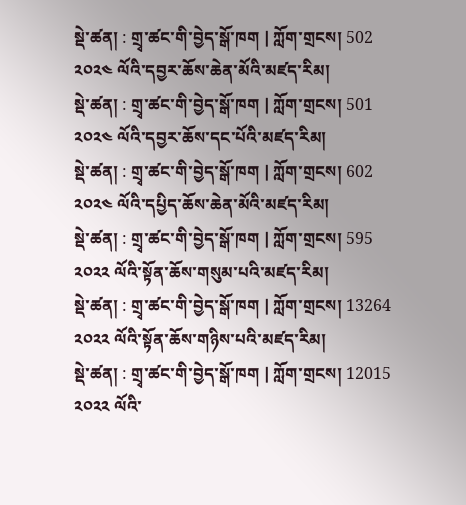སྡེ་ཚན། : གྲྭ་ཚང་གི་བྱེད་སྒོ་ཁག | ཀློག་གྲངས། 502
༢༠༢༤ ལོའི་དབྱར་ཆོས་ཆེན་མོའི་མཛད་རིམ།
སྡེ་ཚན། : གྲྭ་ཚང་གི་བྱེད་སྒོ་ཁག | ཀློག་གྲངས། 501
༢༠༢༤ ལོའི་དབྱར་ཆོས་དང་པོའི་མཛད་རིམ།
སྡེ་ཚན། : གྲྭ་ཚང་གི་བྱེད་སྒོ་ཁག | ཀློག་གྲངས། 602
༢༠༢༤ ལོའི་དཔྱིད་ཆོས་ཆེན་མོའི་མཛད་རིམ།
སྡེ་ཚན། : གྲྭ་ཚང་གི་བྱེད་སྒོ་ཁག | ཀློག་གྲངས། 595
༢༠༢༢ ལོའི་སྟོན་ཆོས་གསུམ་པའི་མཛད་རིམ།
སྡེ་ཚན། : གྲྭ་ཚང་གི་བྱེད་སྒོ་ཁག | ཀློག་གྲངས། 13264
༢༠༢༢ ལོའི་སྟོན་ཆོས་གཉིས་པའི་མཛད་རིམ།
སྡེ་ཚན། : གྲྭ་ཚང་གི་བྱེད་སྒོ་ཁག | ཀློག་གྲངས། 12015
༢༠༢༢ ལོའི་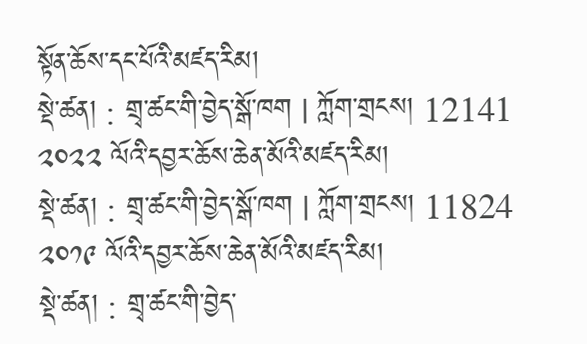སྟོན་ཆོས་དང་པོའི་མཛད་རིམ།
སྡེ་ཚན། : གྲྭ་ཚང་གི་བྱེད་སྒོ་ཁག | ཀློག་གྲངས། 12141
༢༠༢༢ ལོའི་དབྱར་ཆོས་ཆེན་མོའི་མཛད་རིམ།
སྡེ་ཚན། : གྲྭ་ཚང་གི་བྱེད་སྒོ་ཁག | ཀློག་གྲངས། 11824
༢༠༡༩ ལོའི་དབྱར་ཆོས་ཆེན་མོའི་མཛད་རིམ།
སྡེ་ཚན། : གྲྭ་ཚང་གི་བྱེད་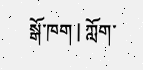སྒོ་ཁག | ཀློག་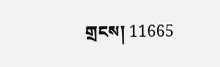གྲངས། 11665